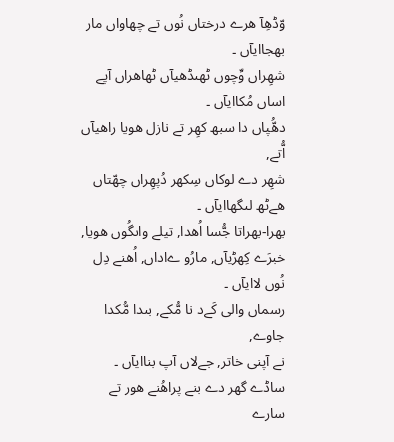وّڈھِآ هرے درختاں نُوں تے چھاواں مار بھجاایآں ۔
شهِراں وِّچوں ٹھںڈھیآں ٹھاهراں آپے اساں مُکاایآں ۔
دھُّپاں دا سبھ کهِر تے نازل هويا راهیآں اُّتے,
شهِر دے لوکاں سِکھر دُپهِراں چھّتاں هےٹھ لںگھاایآں ۔
بھرا-بھراتا جُّسا اُهدا, تیلے واںگُوں هويا,
خبرَے کِهڑیآں, مارُو ےاداں, اُهنے دِل نُوں لاایآں ۔
رسماں والی کَےد نا مُّکے, بںدا مُّکدا جاوے,
نے آپنی خاتر, جےلاں آپ بناایآں ۔
ساڈے گھر دے بنے پراهُنے هور تے سارے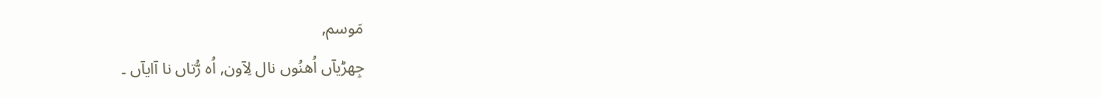مَوسم,
جِهڑیآں اُهنُوں نال لِآون, اُه رُّتاں نا آایآں ۔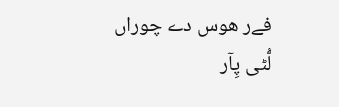فےر هوس دے چوراں لُّٹی پِآر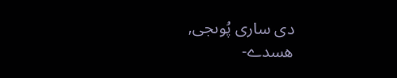دی ساری پُوںجی,
هسدے-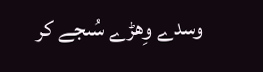وسدے وِهڑے سُںجے کر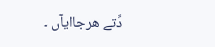دِّتے هرجاایآں ۔